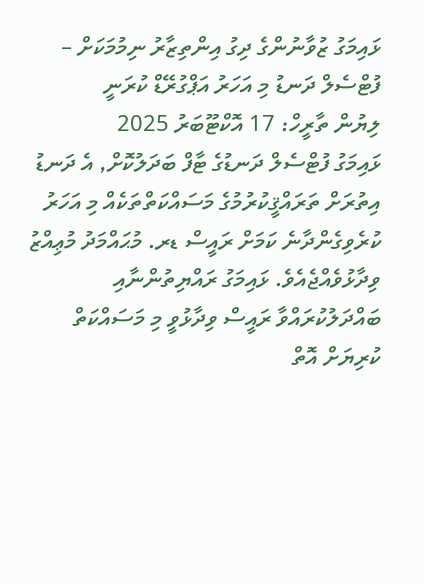ޅައިމަގު ޒުވާނުންގެ ދިގު އިންތިޒާރު ނިމުމަކަށް – ފުޓްސެލް ދަނޑު މި އަހަރު އަޕްގުރޭޑް ކުރަނީ
ލިޔުން ތާރީހް: 17 އޮކްޓޫބަރު 2025
ޅައިމަގު ފުޓްސެލް ދަނޑުގެ ޓާފް ބަދަލުކޮށް, އެ ދަނޑު އިތުރަށް ތަރައްޤީކުރުމުގެ މަސައްކަތްތަކެއް މި އަހަރު ކުރެވިގެންދާނެ ކަމަށް ރައީސް ޑރ. މުޙައްމަދު މުޢިއްޒު ވިދާޅުވެއްޖެއެވެ. ޅައިމަގު ރައްޔިތުންނާއި ބައްދަލުކުރައްވާ ރައީސް ވިދާޅުވީ މި މަސައްކަތް ކުރިޔަށް އޮތް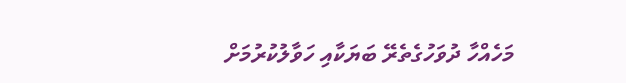މަހެއްހާ ދުވަހުގެތެރޭ ބަޔަކާއި ހަވާލުކުރުމަށް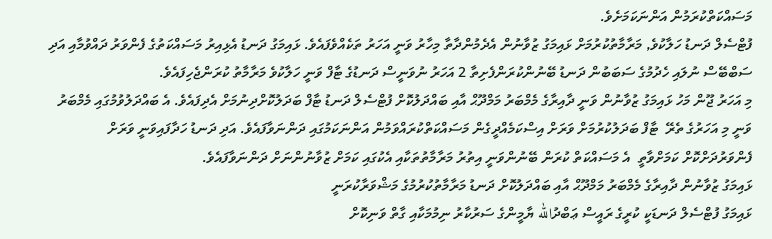މަސައްކަތްކުރަމުން އަންނަކަމަށެވެ.
ފުޓްސެލް ދަނޑު ހަލާކުވެ, މަރާމާތުކުރުމަށް ޅައިމަގު ޒުވާނުން އެދެމުންދާތާ މިހާރު ވަނީ އަހަރު ތަކެއްވެފައެވެ. ޅައިމަގު ދަނޑު އެޅިއިރު މަސައްކަތުގެ ފެންވަރު ދައްވުމާއި އަދި ސަބްބޭސް ނުލައި ހެދުމުގެ ސަބަބުން ދަނޑު ބޭނުންކުރަންފެށިތާ 2 އަހަރު ނުވަނީސް ދަނޑުގެ ޓާފް ވަނީ ހަލާކުވެ މަރާމާތު ކުރަންޖެހިފައެވެ.
މި އަހަރު ޖޫން މަހު ޅައިމަގު ޒުވާނުން ވަނީ ދާއިރާގެ މެމްބަރު މަމްދޫޙް އާއި ބައްދަލުކޮށް ފުޓްސެލް ދަނޑު ޓާފް ބަދަލުކޮށްދިނުމަށް އެދިފައެވެ. އެ ބައްދަލުވުމުގައި މެމްބަރު ވަނީ މި އަހަރުގެ ތެރޭ  ޓާފް ބަދަލުކުރުމަށް ވަރަށް އިސްކަމެއްދީގެން މަސައްކަތްކުރައްވަމުން އަންނަކަމުގައި ދަންނަވާފައެވެ. އަދި ދަނޑު ހަދާފައިވަނީ ވަރަށް ފެންވަރުދަށްކޮށް ކަމަށްވާތީ  އެ މަސައްކަތް ކުރަން ބޭނުންވަނީ އިތުރު މަރާމާތުތަކާއި އެކުގައި ކަމަށް ޒުވާނުންނަށް ދަންނަވާފައެވެ.
ޅައިމަގު ޒުވާނުން ދާއިރާގެ މެމްބަރު މަމްދޫޙް އާއި ބައްދަލުކޮށް ދަނޑު މަރާމާތުކުރުމުގެ މަޝްވަރާކުރަނީ
ޅައިމަގު ފުޓްސެލް ދަނޑަކީ ކުރީގެ ރައީސް ޢަބްދުالله ޔާމީންގެ ސަރުކާރު ނިމުމަކާއި ގާތް ވަނިކޮށް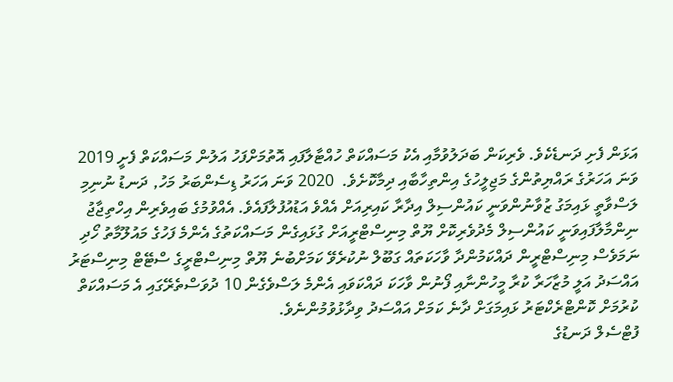އަޅަން ފެށި ދަނޑެކެވެ. ވެރިކަން ބަދަލުވުމާއި އެކު މަސައްކަތް ހުއްޓާލާފައި އޮތުމަށްފަހު އަލުން މަސައްކަތް ފެށީ 2019 ވަނަ އަހަރުގެ ރައްޔިތުންގެ މަޖިލީހުގެ އިންތިހާބާއި ދިމާކޮށެވެ.  2020 ވަނަ އަހަރު ޑިސެންބަރު މަހު, ދަނޑު ނުނިމި ލަސްވާތީ ޅައިމަގު ޒުވާނުންވަނީ ކައުންސިލް އިދާރާ ކައިރިއަށް އެއްވެ އަޑުއުފުލާފައެވެ. އެއްވުމުގެ ބައިވެރިން އިހްތިޖާޖު ނިންމާލާފައިވަނީ ކައުންސިލް މެދުވެރިކޮށް ޔޫތް މިނިސްޓްރީއަށް ގުޅައިގެން މަސައްކަތުގެ އެންމެ ފަހުގެ މައުލޫމާތު ހޯދި ނަމަވެސް މިނިސްޓްރީން ދައްކަމުންދާ ވާހަކަތައް ގަބޫލް ނުކުރެވޭ ކަމަށްބުނެ ޔޫތް މިނިސްޓްރީގެ ސްޓޭޓް މިނިސްޓަރު އައްސަދު އަލީ މުޒާހަރާ ކުރާ މީހުންނާއި ފޯނުން ވާހަކަ ދައްކަވައި އެންމެ ލަސްވެގެން 10 ދުވަސްތެރޭގައި އެ މަސައްކަތް ކުރުމަށް ކޮންޓްރެކްޓަރު ޅައިމަގަށް ދާނެ ކަމަށް އައްސަދު ވިދާޅުވުމުންނެވެ.
ފުޓްސެލް ދަނޑުގެ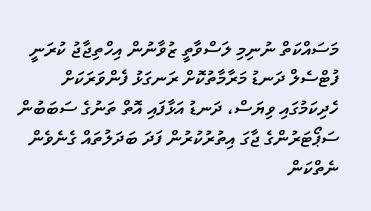މަސައްކަތް ނުނިމި ލަސްވާތީ ޒުވާނުން އިހްތިޖާޖު ކުރަނީ
ފުޓްސެލް ދަނޑު މަރާމާތުކޮށް ރަނގަޅު ފެންވަރަކަށް ހެދިކަމުގައި ވިޔަސް، ދަނޑު އަޅާފައި އޮތް ތަނުގެ ސަބަބުން ސަޕޯޓަރުންގެ ޖާގަ އިތުރުކުރުން ފަދަ ބަދަލުތައް ގެނެވެން ނެތްކަން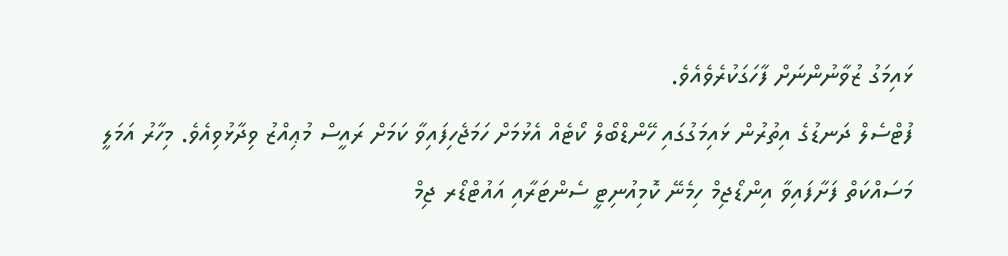ޅައިމަގު ޒުވާނުންނަށް ފާހަގަކުރެވެއެވެ.
ފުޓްސެލް ދަނޑުގެ އިތުރުން ޅައިމަގުގައި ހޭންޑްބޯލް ކޯޓެއް އެޅުމަށް ހަމަޖެހިފައިވާ ކަމަށް ރައީސް މުޢިއްޒު ވިދާޅުވިއެވެ. މިހާރު އަމަލީ މަސައްކަތް ފަށާފައިވާ އިންޑޯޖިމް ހިމެނޭ ކޮމިއުނިޓީ ސެންޓަރާއި އައުޓްޑޯރ ޖިމް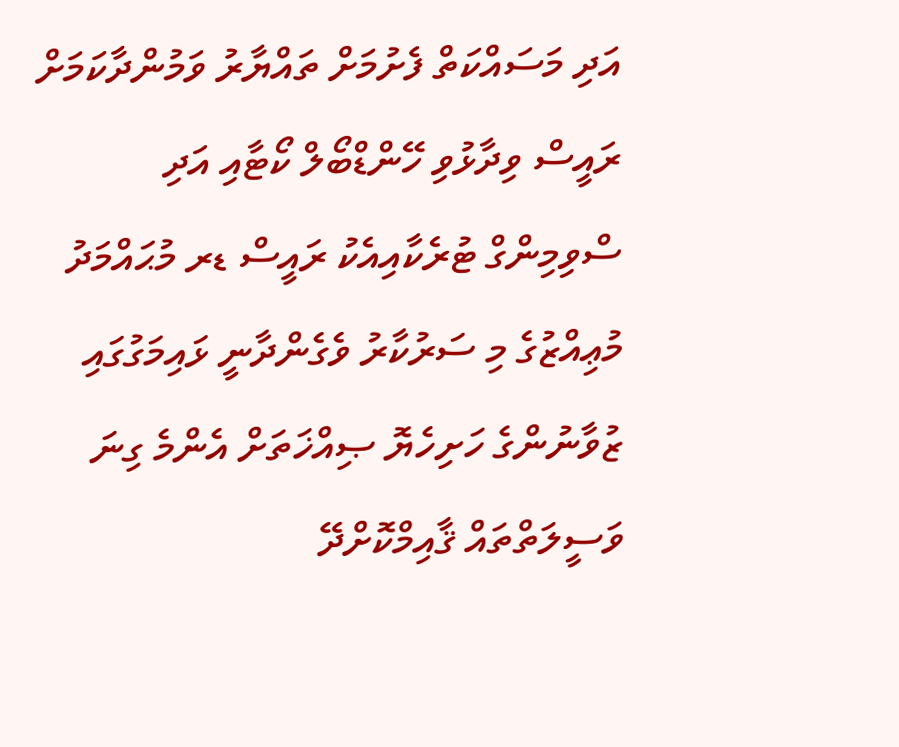އަދި މަސައްކަތް ފެށުމަށް ތައްޔާރު ވަމުންދާކަމަށް ރައީސް ވިދާޅުވި ހޭންޑްބޯލް ކޯޓާއި އަދި ސްވިމިންގް ޓުރެކާއިއެކު ރައީސް ޑރ މުޙައްމަދު މުޢިއްޒުގެ މި ސަރުކާރު ވެގެންދާނީ ޅައިމަގުގައި ޒުވާނުންގެ ހަށިހެޔޮ ޞިއްޚަތަށް އެންމެ ގިނަ ވަސީލަތްތައް ޤާއިމްކޮށްދޭ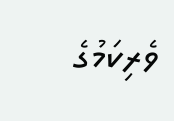ވެރިކަމުގެ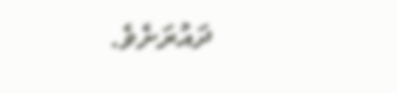ދައުރަށެވެ.